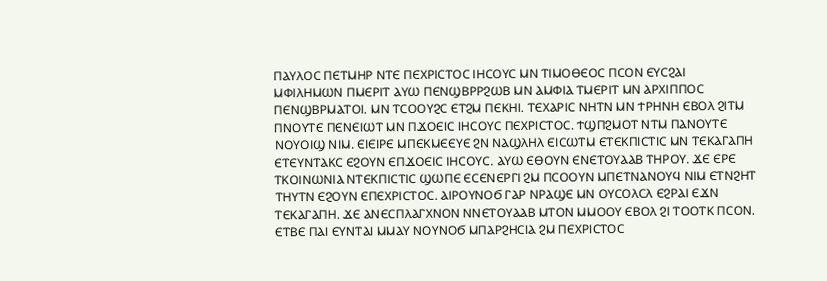ⲠⲀⲨⲖⲞⲤ ⲠⲈⲦⲘⲎⲢ ⲚⲦⲈ ⲠⲈⲬⲢⲒⲤⲦⲞⲤ ⲒⲎⲤⲞⲨⲤ ⲘⲚ ⲦⲒⲘⲞⲐⲈⲞⲤ ⲠⲤⲞⲚ ⲈⲨⲤϨⲀⲒ ⲘⲪⲒⲖⲎⲘⲰⲚ ⲠⲘⲈⲢⲒⲦ ⲀⲨⲰ ⲠⲈⲚϢⲂⲢⲢϨⲰⲂ ⲘⲚ ⲀⲘⲪⲒⲀ ⲦⲘⲈⲢⲒⲦ ⲘⲚ ⲀⲢⲬⲒⲠⲠⲞⲤ ⲠⲈⲚϢⲂⲢⲘⲀⲦⲞⲒ. ⲘⲚ ⲦⲤⲞⲞⲨϨⲤ ⲈⲦϨⲘ ⲠⲈⲔⲎⲒ. ⲦⲈⲬⲀⲢⲒⲤ ⲚⲎⲦⲚ ⲘⲚ ϮⲢⲎⲚⲎ ⲈⲂⲞⲖ ϨⲒⲦⲘ ⲠⲚⲞⲨⲦⲈ ⲠⲈⲚⲈⲒⲰⲦ ⲘⲚ ⲠϪⲞⲈⲒⲤ ⲒⲎⲤⲞⲨⲤ ⲠⲈⲬⲢⲒⲤⲦⲞⲤ. ϮϢⲠϨⲘⲞⲦ ⲚⲦⲘ ⲠⲀⲚⲞⲨⲦⲈ ⲚⲞⲨⲞⲒϢ ⲚⲒⲘ. ⲈⲒⲈⲒⲢⲈ ⲘⲠⲈⲔⲘⲈⲈⲨⲈ ϨⲚ ⲚⲀϢⲖⲎⲖ ⲈⲒⲤⲰⲦⲘ ⲈⲦⲈⲔⲠⲒⲤⲦⲒⲤ ⲘⲚ ⲦⲈⲔⲀⲄⲀⲠⲎ ⲈⲦⲈⲨⲚⲦⲀⲔⲤ ⲈϨⲞⲨⲚ ⲈⲠϪⲞⲈⲒⲤ ⲒⲎⲤⲞⲨⲤ. ⲀⲨⲰ ⲈⲐⲞⲨⲚ ⲈⲚⲈⲦⲞⲨⲀⲀⲂ ⲦⲎⲢⲞⲨ. ϪⲈ ⲈⲢⲈ ⲦⲔⲞⲒⲚⲰⲚⲒⲀ ⲚⲦⲈⲔⲠⲒⲤⲦⲒⲤ ϢⲰⲠⲈ ⲈⲤⲈⲚⲈⲢⲄⲒ ϨⲘ ⲠⲤⲞⲞⲨⲚ ⲘⲠⲈⲦⲚⲀⲚⲞⲨϤ ⲚⲒⲘ ⲈⲦⲚϨⲎⲦ ⲦⲎⲨⲦⲚ ⲈϨⲞⲨⲚ ⲈⲠⲈⲬⲢⲒⲤⲦⲞⲤ. ⲀⲒⲢⲞⲨⲚⲞϬ ⲄⲀⲢ ⲚⲢⲀϢⲈ ⲘⲚ ⲞⲨⲤⲞⲖⲤⲖ ⲈϨⲢⲀⲒ ⲈϪⲚ ⲦⲈⲔⲀⲄⲀⲠⲎ. ϪⲈ ⲀⲚⲈⲤⲠⲖⲀⲄⲬⲚⲞⲚ ⲚⲚⲈⲦⲞⲨⲀⲀⲂ ⲘⲦⲞⲚ ⲘⲘⲞⲞⲨ ⲈⲂⲞⲖ ϨⲒ ⲦⲞⲞⲦⲔ ⲠⲤⲞⲚ. ⲈⲦⲂⲈ ⲠⲀⲒ ⲈⲨⲚⲦⲀⲒ ⲘⲘⲀⲨ ⲚⲞⲨⲚⲞϬ ⲘⲠⲀⲢϨⲎⲤⲒⲀ ϨⲘ ⲠⲈⲬⲢⲒⲤⲦⲞⲤ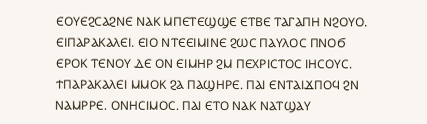ⲈⲞⲨⲈϨⲤⲀϨⲚⲈ ⲚⲀⲔ ⲘⲠⲈⲦⲈϢϢⲈ ⲈⲦⲂⲈ ⲦⲀⲄⲀⲠⲎ ⲚϨⲞⲨⲞ. ⲈⲒⲠⲀⲢⲀⲔⲀⲖⲈⲒ. ⲈⲒⲞ ⲚⲦⲈⲈⲒⲘⲒⲚⲈ ϨⲰⲤ ⲠⲀⲨⲖⲞⲤ ⲠⲚⲞϬ ⲈⲢⲞⲔ ⲦⲈⲚⲞⲨ ⲆⲈ ⲞⲚ ⲈⲒⲘⲎⲢ ϨⲘ ⲠⲈⲬⲢⲒⲤⲦⲞⲤ ⲒⲎⲤⲞⲨⲤ. ϮⲠⲀⲢⲀⲔⲀⲖⲈⲒ ⲘⲘⲞⲔ ϨⲀ ⲠⲀϢⲎⲢⲈ. ⲠⲀⲒ ⲈⲚⲦⲀⲒϪⲠⲞϤ ϨⲚ ⲚⲀⲘⲢⲢⲈ. ⲞⲚⲎⲤⲒⲘⲞⲤ. ⲠⲀⲒ ⲈⲦⲞ ⲚⲀⲔ ⲚⲀⲦϢⲀⲨ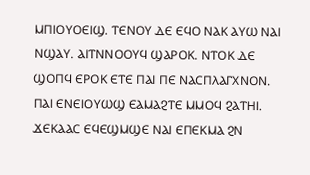ⲘⲠⲒⲞⲨⲞⲈⲒϢ. ⲦⲈⲚⲞⲨ ⲆⲈ ⲈϤⲞ ⲚⲀⲔ ⲀⲨⲰ ⲚⲀⲒ ⲚϢⲀⲨ. ⲀⲒⲦⲚⲚⲞⲞⲨϤ ϢⲀⲢⲞⲔ. ⲚⲦⲞⲔ ⲆⲈ ϢⲞⲠϤ ⲈⲢⲞⲔ ⲈⲦⲈ ⲠⲀⲒ ⲠⲈ ⲚⲀⲤⲠⲖⲀⲄⲬⲚⲞⲚ. ⲠⲀⲒ ⲈⲚⲈⲒⲞⲨⲰϢ ⲈⲀⲘⲀϨⲦⲈ ⲘⲘⲞϤ ϨⲀⲦⲎⲒ. ϪⲈⲔⲀⲀⲤ ⲈϤⲈϢⲘϢⲈ ⲚⲀⲒ ⲈⲠⲈⲔⲘⲀ ϨⲚ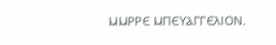ⲘⲘⲢⲢⲈ ⲘⲠⲈⲨⲀⲄⲄⲈⲖⲒⲞⲚ.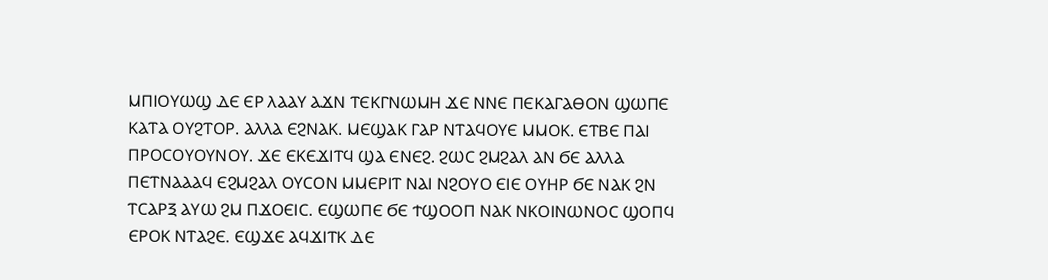ⲘⲠⲒⲞⲨⲰϢ ⲆⲈ ⲈⲢ ⲖⲀⲀⲨ ⲀϪⲚ ⲦⲈⲔⲄⲚⲰⲘⲎ ϪⲈ ⲚⲚⲈ ⲠⲈⲔⲀⲄⲀⲐⲞⲚ ϢⲰⲠⲈ ⲔⲀⲦⲀ ⲞⲨϨⲦⲞⲢ. ⲀⲖⲖⲀ ⲈϨⲚⲀⲔ. ⲘⲈϢⲀⲔ ⲄⲀⲢ ⲚⲦⲀϤⲞⲨⲈ ⲘⲘⲞⲔ. ⲈⲦⲂⲈ ⲠⲀⲒ ⲠⲢⲞⲤⲞⲨⲞⲨⲚⲞⲨ. ϪⲈ ⲈⲔⲈϪⲒⲦϤ ϢⲀ ⲈⲚⲈϨ. ϨⲰⲤ ϨⲘϨⲀⲖ ⲀⲚ ϬⲈ ⲀⲖⲖⲀ ⲠⲈⲦⲚⲀⲀⲀϤ ⲈϨⲘϨⲀⲖ ⲞⲨⲤⲞⲚ ⲘⲘⲈⲢⲒⲦ ⲚⲀⲒ ⲚϨⲞⲨⲞ ⲈⲒⲈ ⲞⲨⲎⲢ ϬⲈ ⲚⲀⲔ ϨⲚ ⲦⲤⲀⲢⲜ ⲀⲨⲰ ϨⲘ ⲠϪⲞⲈⲒⲤ. ⲈϢⲰⲠⲈ ϬⲈ ϮϢⲞⲞⲠ ⲚⲀⲔ ⲚⲔⲞⲒⲚⲰⲚⲞⲤ ϢⲞⲠϤ ⲈⲢⲞⲔ ⲚⲦⲀϨⲈ. ⲈϢϪⲈ ⲀϤϪⲒⲦⲔ ⲆⲈ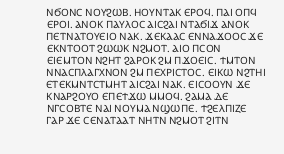ⲚϬⲞⲚⲤ ⲚⲞⲨϨⲰⲂ. ⲎⲞⲨⲚⲦⲀⲔ ⲈⲢⲞϤ. ⲠⲀⲒ ⲞⲠϤ ⲈⲢⲞⲒ. ⲀⲚⲞⲔ ⲠⲀⲨⲖⲞⲤ ⲀⲒⲤϨⲀⲒ ⲚⲦⲀϬⲒϪ ⲀⲚⲞⲔ ⲠⲈⲦⲚⲀⲦⲞⲨⲈⲒⲞ ⲚⲀⲔ. ϪⲈⲔⲀⲀⲤ ⲈⲚⲚⲀϪⲞⲞⲤ ϪⲈ ⲈⲔⲚⲦⲞⲞⲦ ϨⲰⲰⲔ ⲚϨⲘⲞⲦ. ⲀⲒⲞ ⲠⲤⲞⲚ ⲈⲒⲈⲘⲦⲞⲚ ⲚϨⲎⲦ ϨⲀⲢⲞⲔ ϨⲘ ⲠϪⲞⲈⲒⲤ. ϮⲘⲦⲞⲚ ⲚⲚⲀⲤⲠⲖⲀⲄⲬⲚⲞⲚ ϨⲘ ⲠⲈⲬⲢⲒⲤⲦⲞⲤ. ⲈⲒⲔⲰ ⲚϨⲦⲎⲒ ⲈⲦⲈⲔⲘⲚⲦⲤⲦⲘⲎⲦ ⲀⲒⲤϨⲀⲒ ⲚⲀⲔ. ⲈⲒⲤⲞⲞⲨⲚ ϪⲈ ⲔⲚⲀⲢϨⲞⲨⲞ ⲈⲠⲈϮϪⲰ ⲘⲘⲞϤ. ϨⲀⲘⲀ ⲆⲈ ⲚⲄⲤⲞⲂⲦⲈ ⲚⲀⲒ ⲚⲞⲨⲘⲀ ⲚϢⲰⲠⲈ. ϮϨⲈⲖⲠⲒⲌⲈ ⲄⲀⲢ ϪⲈ ⲤⲈⲚⲀⲦⲀⲀⲦ ⲚⲎⲦⲚ ⲚϨⲘⲞⲦ ϨⲒⲦⲚ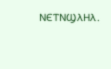ⲚⲈⲦⲚϢⲖⲎⲖ.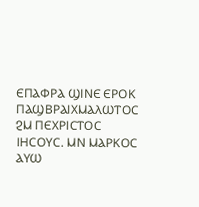ⲈⲠⲀⲪⲢⲀ ϢⲒⲚⲈ ⲈⲢⲞⲔ ⲠⲀϢⲂⲢⲀⲒⲬⲘⲀⲖⲰⲦⲞⲤ ϨⲘ ⲠⲈⲬⲢⲒⲤⲦⲞⲤ ⲒⲎⲤⲞⲨⲤ. ⲘⲚ ⲘⲀⲢⲔⲞⲤ ⲀⲨⲰ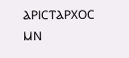ⲀⲢⲒⲤⲦⲀⲢⲬⲞⲤ ⲘⲚ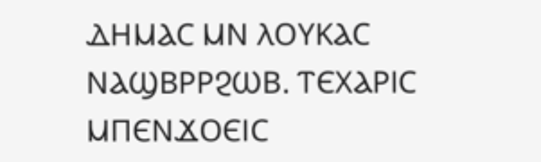ⲆⲎⲘⲀⲤ ⲘⲚ ⲖⲞⲨⲔⲀⲤ ⲚⲀϢⲂⲢⲢϨⲰⲂ. ⲦⲈⲬⲀⲢⲒⲤ ⲘⲠⲈⲚϪⲞⲈⲒⲤ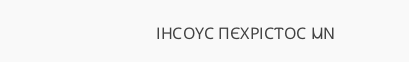ⲒⲎⲤⲞⲨⲤ ⲠⲈⲬⲢⲒⲤⲦⲞⲤ ⲘⲚ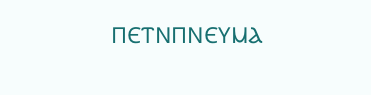ⲠⲈⲦⲚⲠⲚⲈⲨⲘⲀ